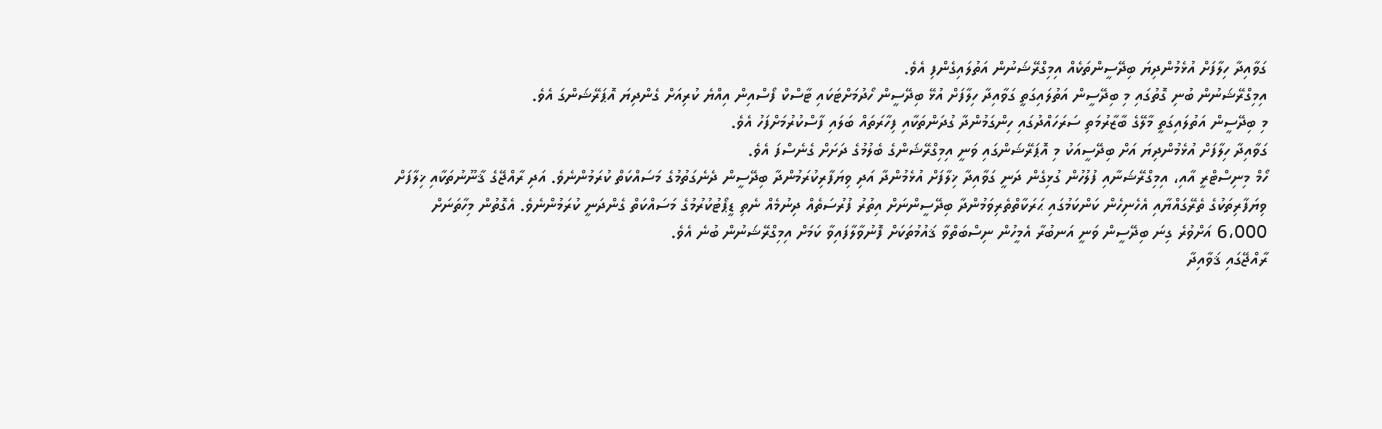ގަވާއިދާ ހިލާފަށް އުޅެމުންދިޔަ ބިދޭސީންތަކެއް އިމިގްރޭޝަނުން އަތުލައިގެންފި އެވެ.
އިމިގްރޭޝަނުން ބުނި ގޮތުގައި މި ބިދޭސީން އަތުލައިގަތީ ގަވާއިދާ ހިލާފަށް އުޅޭ ބިދޭސީން ހޯދުމަށްޓަކައި ޓާސްކް ފޯސްއިން އިއްޔެ ކުރިއަށް ގެންދިޔަ އޮޕަރޭޝަންގަ އެވެ.
މި ބިދޭސީން އަތުލައިގަތީ މާލޭގެ ބާޒާރުމަތި ސަރަހައްދުގައި ހިންގަމުންދާ ގުދަންތަކާއި ފިހާރަތައް ބަލައި ފާސްކުރުމަށްފަހު އެވެ.
ގަވާއިދާ ހިލާފަށް އުޅެމުންދިޔަ އަށް ބިދޭސީއަކު މި އޮޕަރޭޝަންގައި ވަނީ އިމިގްރޭޝަންގެ ބެލުމުގެ ދަށަށް ގެނެސްފަ އެވެ.
ހޯމް މިނިސްޓްރީ އާއި، އިމިގްރޭޝަނާއި ފުލުހުން ގުޅިގެން ދަނީ ގަވާއިދާ ޚިލާފަށް އުޅެމުންދާ އަދި ވިޔަފާރިކުރަމުންދާ ބިދޭސީން ދެނެގަތުމުގެ މަސައްކަތް ކުރަމުންނެވެ. އަދި ރާއްޖޭގެ ޤާނޫނުތަކާއި ޚިލާފަށް ވިޔަފާރިތަކުގެ ތެރޭގައްޔާއި އެހެނިހެން ކަންކަމުގައި ޙަރަކާތްތެރިވަމުންދާ ބިދޭސީންނަށް އިތުރު ފުރުސަތެއް ދިނުމެއް ނެތި ޑީޕޯޓުކުރުމުގެ މަސައްކަތް ގެންދަނީ ކުރަމުންނެވެ. އެގޮތުން މިހާތަނަށް 6،000 އަށްވުރެ ގިނަ ބިދޭސީން ވަނީ އަނބުރާ އެމީހުން ނިސްބަތްވާ ޤައުމުތަކަށް ފޮނުވާލާފައިވާ ކަމަށް އިމިގްރޭޝަނުން ބުނެ އެވެ.
ރާއްޖޭގައި ޤަވާއިދާ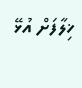ޚިލާފަށް އުޅޭ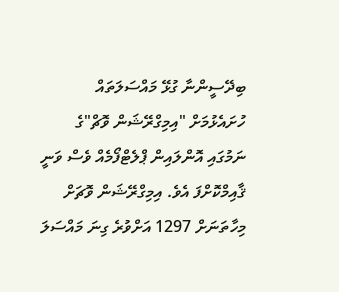ބިދޭސީންނާ ގުޅޭ މައްސަލަތައް ހުށައެޅުމަށް "އިމިގްރޭޝަން ވޮޗް"ގެ ނަމުގައި އޮންލައިން ޕްލެޓްފޯމެއް ވެސް ވަނީ ޤާއިމްކޮށްފަ އެވެ. އިމިގްރޭޝަން ވޮޗަށް މިހާތަނަށް 1297 އަށްވުރެ ގިނަ މައްސަލަ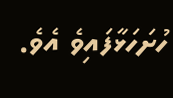ހުށަހަޅާފައިވެ އެވެ.